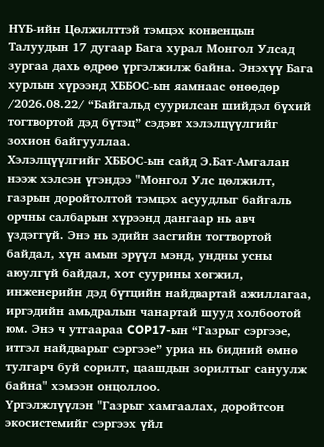НҮБ-ийн Цөлжилттэй тэмцэх конвенцын Талуудын 17 дугаар Бага хурал Монгол Улсад зургаа дахь өдрөө үргэлжилж байна. Энэхүү Бага хурлын хүрээнд ХББОС-ын яамнаас өнөөдөр /2026.08.22/ “Байгальд суурилсан шийдэл бүхий тогтвортой дэд бүтэц” сэдэвт хэлэлцүүлгийг зохион байгууллаа.
Хэлэлцүүлгийг ХББОС-ын сайд Э.Бат-Амгалан нээж хэлсэн үгэндээ "Монгол Улс цөлжилт, газрын доройтолтой тэмцэх асуудлыг байгаль орчны салбарын хүрээнд дангаар нь авч үздэггүй. Энэ нь эдийн засгийн тогтвортой байдал, хүн амын эрүүл мэнд, ундны усны аюулгүй байдал, хот суурины хөгжил, инженерийн дэд бүтцийн найдвартай ажиллагаа, иргэдийн амьдралын чанартай шууд холбоотой юм. Энэ ч утгаараа COP17-ын “Газрыг сэргээе, итгэл найдварыг сэргээе” уриа нь бидний өмнө тулгарч буй сорилт, цаашдын зорилтыг сануулж байна" хэмээн онцоллоо.
Үргэлжлүүлэн "Газрыг хамгаалах, доройтсон экосистемийг сэргээх үйл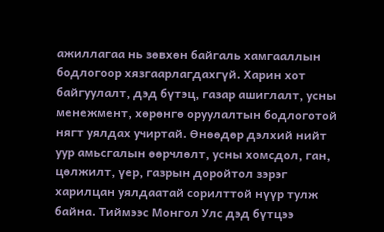ажиллагаа нь зөвхөн байгаль хамгааллын бодлогоор хязгаарлагдахгүй. Харин хот байгуулалт, дэд бүтэц, газар ашиглалт, усны менежмент, хөрөнгө оруулалтын бодлоготой нягт уялдах учиртай. Өнөөдөр дэлхий нийт уур амьсгалын өөрчлөлт, усны хомсдол, ган, цөлжилт, үер, газрын доройтол зэрэг харилцан уялдаатай сорилттой нүүр тулж байна. Тиймээс Монгол Улс дэд бүтцээ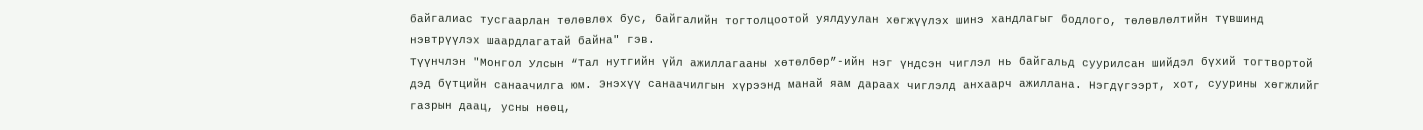байгалиас тусгаарлан төлөвлөх бус, байгалийн тогтолцоотой уялдуулан хөгжүүлэх шинэ хандлагыг бодлого, төлөвлөлтийн түвшинд нэвтрүүлэх шаардлагатай байна" гэв.
Түүнчлэн "Монгол Улсын “Тал нутгийн үйл ажиллагааны хөтөлбөр”-ийн нэг үндсэн чиглэл нь байгальд суурилсан шийдэл бүхий тогтвортой дэд бүтцийн санаачилга юм. Энэхүү санаачилгын хүрээнд манай яам дараах чиглэлд анхаарч ажиллана. Нэгдүгээрт, хот, суурины хөгжлийг газрын даац, усны нөөц,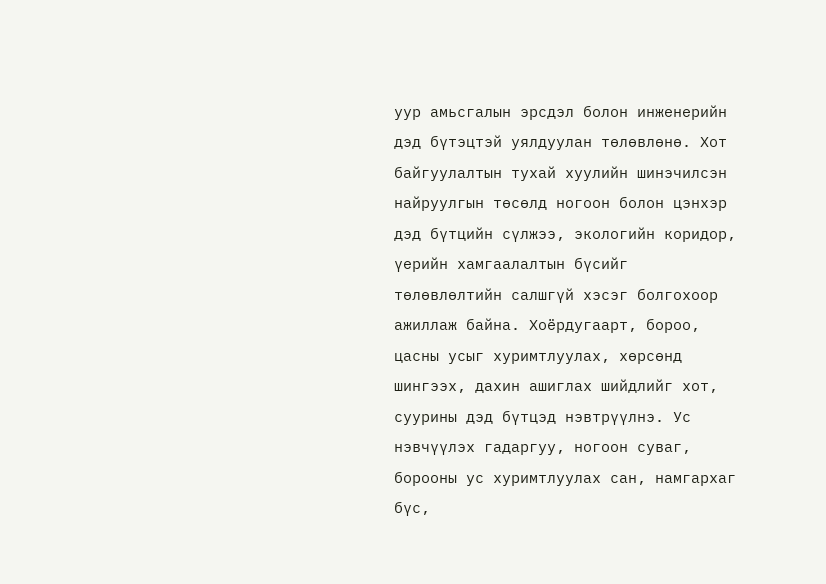уур амьсгалын эрсдэл болон инженерийн дэд бүтэцтэй уялдуулан төлөвлөнө. Хот байгуулалтын тухай хуулийн шинэчилсэн найруулгын төсөлд ногоон болон цэнхэр дэд бүтцийн сүлжээ, экологийн коридор, үерийн хамгаалалтын бүсийг төлөвлөлтийн салшгүй хэсэг болгохоор ажиллаж байна. Хоёрдугаарт, бороо, цасны усыг хуримтлуулах, хөрсөнд шингээх, дахин ашиглах шийдлийг хот, суурины дэд бүтцэд нэвтрүүлнэ. Ус нэвчүүлэх гадаргуу, ногоон суваг, борооны ус хуримтлуулах сан, намгархаг бүс,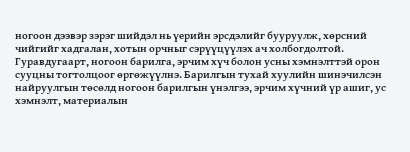ногоон дээвэр зэрэг шийдэл нь үерийн эрсдэлийг бууруулж, хөрсний чийгийг хадгалан, хотын орчныг сэрүүцүүлэх ач холбогдолтой. Гуравдугаарт, ногоон барилга, эрчим хүч болон усны хэмнэлттэй орон сууцны тогтолцоог өргөжүүлнэ. Барилгын тухай хуулийн шинэчилсэн найруулгын төсөлд ногоон барилгын үнэлгээ, эрчим хүчний үр ашиг, ус хэмнэлт, материалын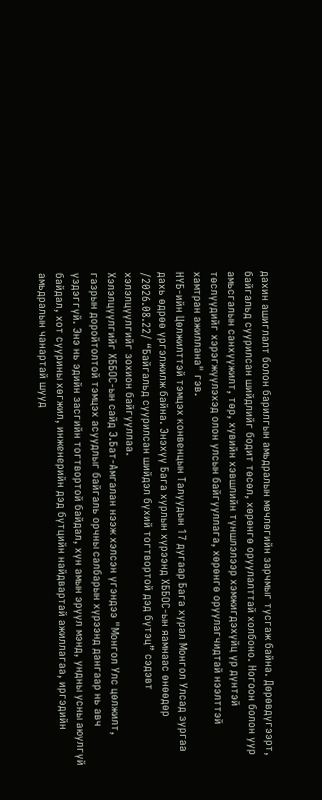дахин ашиглалт болон барилгын амьдралын мөчлөгийн зарчмыг тусгаж байна. Дөрөвдүгээрт, байгальд суурилсан шийдлийг бодит төсөл, хөрөнгө оруулалттай холбоно. Ногоон болон уур амьсгалын санхүүжилт, төр, хувийн хэвшлийн түншлэлээр хэмжигдэхүйц үр дүнтэй төслүүдийг хэрэгжүүлэхэд олон улсын байгууллага, хөрөнгө оруулагчидтай нээлттэй хамтран ажиллана" гэв.
НҮБ-ийн Цөлжилттэй тэмцэх конвенцын Талуудын 17 дугаар Бага хурал Монгол Улсад зургаа дахь өдрөө үргэлжилж байна. Энэхүү Бага хурлын хүрээнд ХББОС-ын яамнаас өнөөдөр /2026.08.22/ “Байгальд суурилсан шийдэл бүхий тогтвортой дэд бүтэц” сэдэвт хэлэлцүүлгийг зохион байгууллаа.
Хэлэлцүүлгийг ХББОС-ын сайд Э.Бат-Амгалан нээж хэлсэн үгэндээ "Монгол Улс цөлжилт, газрын доройтолтой тэмцэх асуудлыг байгаль орчны салбарын хүрээнд дангаар нь авч үздэггүй. Энэ нь эдийн засгийн тогтвортой байдал, хүн амын эрүүл мэнд, ундны усны аюулгүй байдал, хот суурины хөгжил, инженерийн дэд бүтцийн найдвартай ажиллагаа, иргэдийн амьдралын чанартай шууд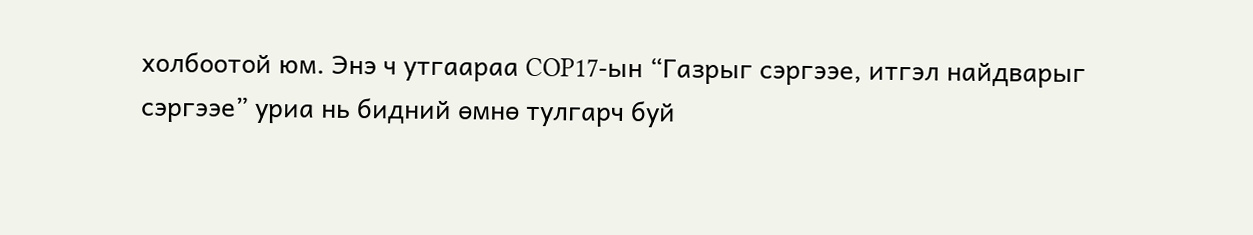холбоотой юм. Энэ ч утгаараа COP17-ын “Газрыг сэргээе, итгэл найдварыг сэргээе” уриа нь бидний өмнө тулгарч буй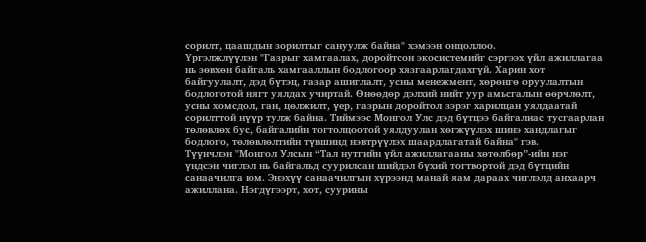сорилт, цаашдын зорилтыг сануулж байна" хэмээн онцоллоо.
Үргэлжлүүлэн "Газрыг хамгаалах, доройтсон экосистемийг сэргээх үйл ажиллагаа нь зөвхөн байгаль хамгааллын бодлогоор хязгаарлагдахгүй. Харин хот байгуулалт, дэд бүтэц, газар ашиглалт, усны менежмент, хөрөнгө оруулалтын бодлоготой нягт уялдах учиртай. Өнөөдөр дэлхий нийт уур амьсгалын өөрчлөлт, усны хомсдол, ган, цөлжилт, үер, газрын доройтол зэрэг харилцан уялдаатай сорилттой нүүр тулж байна. Тиймээс Монгол Улс дэд бүтцээ байгалиас тусгаарлан төлөвлөх бус, байгалийн тогтолцоотой уялдуулан хөгжүүлэх шинэ хандлагыг бодлого, төлөвлөлтийн түвшинд нэвтрүүлэх шаардлагатай байна" гэв.
Түүнчлэн "Монгол Улсын “Тал нутгийн үйл ажиллагааны хөтөлбөр”-ийн нэг үндсэн чиглэл нь байгальд суурилсан шийдэл бүхий тогтвортой дэд бүтцийн санаачилга юм. Энэхүү санаачилгын хүрээнд манай яам дараах чиглэлд анхаарч ажиллана. Нэгдүгээрт, хот, суурины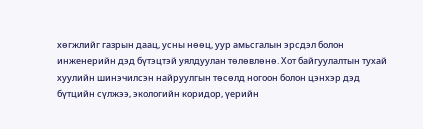хөгжлийг газрын даац, усны нөөц, уур амьсгалын эрсдэл болон инженерийн дэд бүтэцтэй уялдуулан төлөвлөнө. Хот байгуулалтын тухай хуулийн шинэчилсэн найруулгын төсөлд ногоон болон цэнхэр дэд бүтцийн сүлжээ, экологийн коридор, үерийн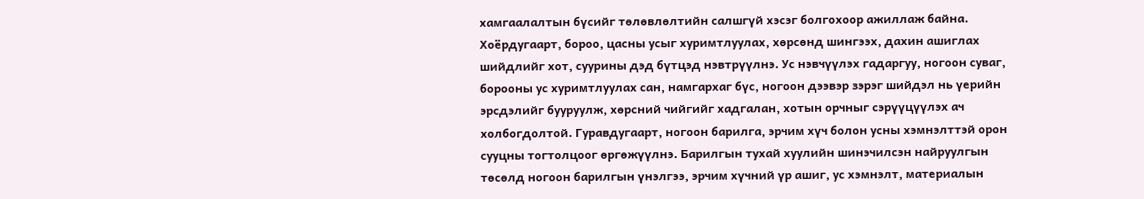хамгаалалтын бүсийг төлөвлөлтийн салшгүй хэсэг болгохоор ажиллаж байна. Хоёрдугаарт, бороо, цасны усыг хуримтлуулах, хөрсөнд шингээх, дахин ашиглах шийдлийг хот, суурины дэд бүтцэд нэвтрүүлнэ. Ус нэвчүүлэх гадаргуу, ногоон суваг, борооны ус хуримтлуулах сан, намгархаг бүс, ногоон дээвэр зэрэг шийдэл нь үерийн эрсдэлийг бууруулж, хөрсний чийгийг хадгалан, хотын орчныг сэрүүцүүлэх ач холбогдолтой. Гуравдугаарт, ногоон барилга, эрчим хүч болон усны хэмнэлттэй орон сууцны тогтолцоог өргөжүүлнэ. Барилгын тухай хуулийн шинэчилсэн найруулгын төсөлд ногоон барилгын үнэлгээ, эрчим хүчний үр ашиг, ус хэмнэлт, материалын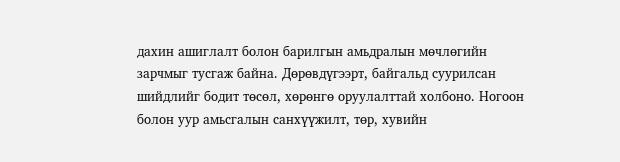дахин ашиглалт болон барилгын амьдралын мөчлөгийн зарчмыг тусгаж байна. Дөрөвдүгээрт, байгальд суурилсан шийдлийг бодит төсөл, хөрөнгө оруулалттай холбоно. Ногоон болон уур амьсгалын санхүүжилт, төр, хувийн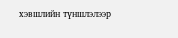хэвшлийн түншлэлээр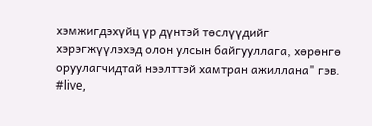хэмжигдэхүйц үр дүнтэй төслүүдийг хэрэгжүүлэхэд олон улсын байгууллага, хөрөнгө оруулагчидтай нээлттэй хамтран ажиллана" гэв.
#live,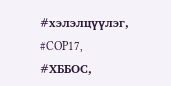#хэлэлцүүлэг, #COP17, #ХББОС,